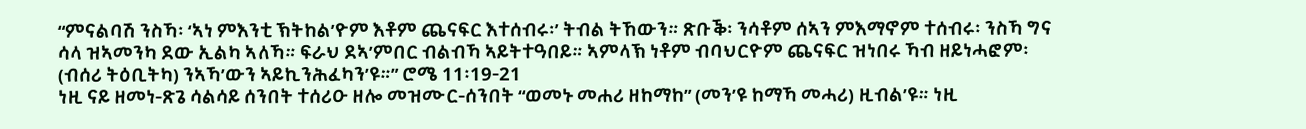“ምናልባሽ ንስኻ፡ ‘ኣነ ምእንቲ ኽትከል’ዮም እቶም ጨናፍር እተሰብሩ፡’ ትብል ትኸውን። ጽቡቕ፡ ንሳቶም ሰኣን ምእማኖም ተሰብሩ፡ ንስኻ ግና ሳላ ዝኣመንካ ደው ኢልካ ኣለኻ። ፍራህ ደኣ’ምበር ብልብኻ ኣይትተዓበይ። ኣምላኽ ነቶም ብባህርዮም ጨናፍር ዝነበሩ ኻብ ዘይነሓፎም፡ (ብሰሪ ትዕቢትካ) ንኣኻ’ውን ኣይኪንሕፈካን’ዩ።” ሮሜ 11፡19-21
ነዚ ናይ ዘመነ-ጽጌ ሳልሳይ ሰንበት ተሰሪዑ ዘሎ መዝሙር-ሰንበት “ወመኑ መሐሪ ዘከማከ” (መን’ዩ ከማኻ መሓሪ) ዚብል’ዩ። ነዚ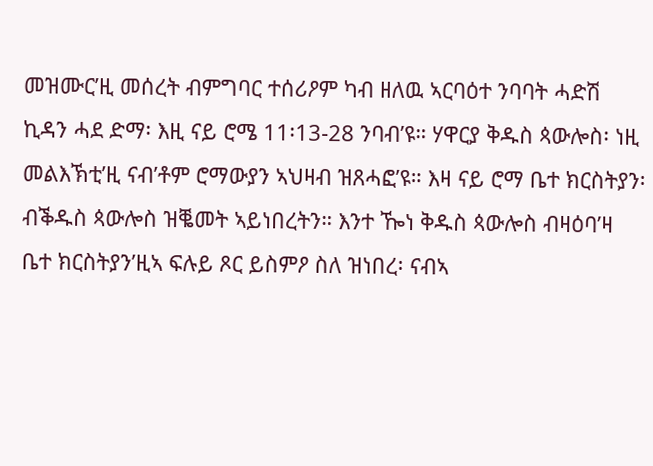መዝሙር’ዚ መሰረት ብምግባር ተሰሪዖም ካብ ዘለዉ ኣርባዕተ ንባባት ሓድሽ ኪዳን ሓደ ድማ፡ እዚ ናይ ሮሜ 11፡13-28 ንባብ’ዩ። ሃዋርያ ቅዱስ ጳውሎስ፡ ነዚ መልእኽቲ’ዚ ናብ’ቶም ሮማውያን ኣህዛብ ዝጸሓፎ’ዩ። እዛ ናይ ሮማ ቤተ ክርስትያን፡ ብቕዱስ ጳውሎስ ዝቘመት ኣይነበረትን። እንተ ዀነ ቅዱስ ጳውሎስ ብዛዕባ’ዛ ቤተ ክርስትያን’ዚኣ ፍሉይ ጾር ይስምዖ ስለ ዝነበረ፡ ናብኣ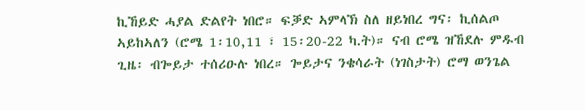ኪኸይድ ሓያል ድልየት ነበሮ። ፍቓድ ኣምላኽ ስለ ዘይነበረ ግና፡ ኪሰልጦ ኣይከኣለን (ሮሜ 1፡10,11 ፣ 15፡20-22 ካ.ት)። ናብ ሮሜ ዝኸደሉ ምዱብ ጊዜ፡ ብጐይታ ተሰሪዑሉ ነበረ። ጐይታና ንቄሳራት (ነገስታት) ሮማ ወንጌል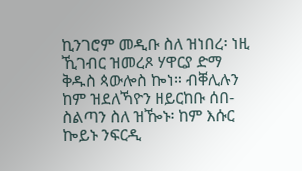ኪንገሮም መዲቡ ስለ ዝነበረ፡ ነዚ ኺገብር ዝመረጾ ሃዋርያ ድማ ቅዱስ ጳውሎስ ኰነ። ብቐሊሉን ከም ዝደለኻዮን ዘይርከቡ ሰበ-ስልጣን ስለ ዝዀኑ፡ ከም እሱር ኰይኑ ንፍርዲ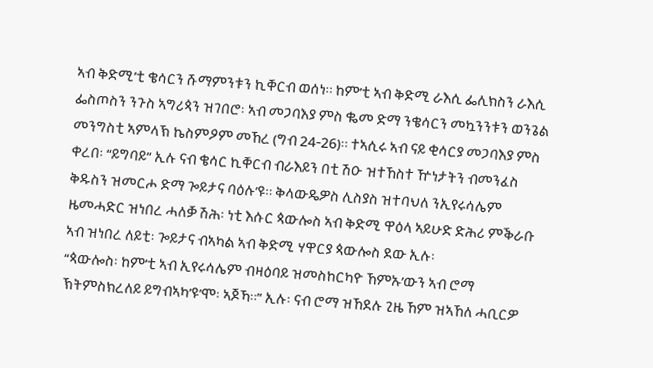ኣብ ቅድሚ’ቲ ቄሳርን ሹማምንቱን ኪቐርብ ወሰነ። ከም’ቲ ኣብ ቅድሚ ራእሲ ፌሊክስን ራእሲ ፌስጦስን ንጉስ ኣግሪጳን ዝገበሮ፡ ኣብ መጋባእያ ምስ ቈመ ድማ ንቄሳርን መኳንንቱን ወንጌል መንግስቲ ኣምላኽ ኬስምዖም መኸረ (ግብ 24-26)። ተኣሲሩ ኣብ ናይ ቂሳርያ መጋባእያ ምስ ቀረበ፡ “ይግባይ” ኢሉ ናብ ቄሳር ኪቐርብ ብራእይን በቲ ሽዑ ዝተኸስተ ዅነታትን ብመንፈስ ቅዱስን ዝመርሖ ድማ ጐይታና ባዕሉ’ዩ። ቅላውዴዎስ ሊስያስ ዝተባህለ ንኢየሩሳሌም ዜመሓድር ዝነበረ ሓለቓ ሽሕ፡ ነቲ እሱር ጳውሎስ ኣብ ቅድሚ ዋዕላ ኣይሁድ ድሕሪ ምቕራቡ ኣብ ዝነበረ ለይቲ፡ ጐይታና ብኣካል ኣብ ቅድሚ ሃዋርያ ጳውሎስ ደው ኢሉ፡
“ጳውሎስ፡ ከም’ቲ ኣብ ኢየሩሳሌም ብዛዕባይ ዝመስከርካዮ ኸምኡ’ውን ኣብ ሮማ ኽትምስክረለይ ይግብኣካ’ዩ’ሞ፡ ኣጆኻ።” ኢሉ፡ ናብ ሮማ ዝኸደሉ ጊዜ ኸም ዝኣኸለ ሓቢርዎ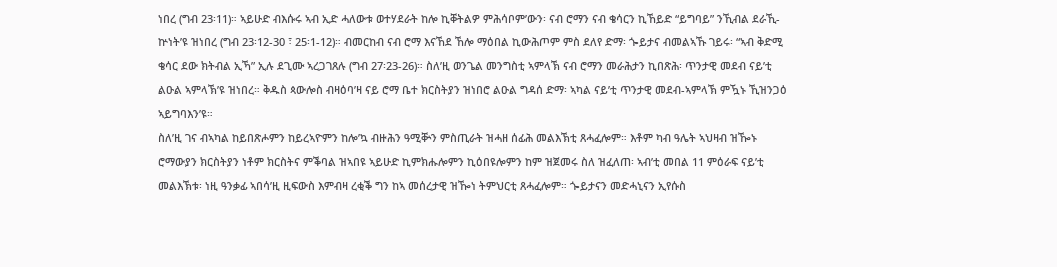ነበረ (ግብ 23፡11)። ኣይሁድ ብእሱሩ ኣብ ኢድ ሓለውቱ ወተሃደራት ከሎ ኪቐትልዎ ምሕሳቦም’ውን፡ ናብ ሮማን ናብ ቄሳርን ኪኸይድ “ይግባይ” ንኺብል ደራኺ-ኵነት’ዩ ዝነበረ (ግብ 23፡12-30 ፣ 25፡1-12)። ብመርከብ ናብ ሮማ እናኸደ ኸሎ ማዕበል ኪውሕጦም ምስ ደለየ ድማ፡ ጐይታና ብመልኣኹ ገይሩ፡ “ኣብ ቅድሚ ቄሳር ደው ክትብል ኢኻ” ኢሉ ደጊሙ ኣረጋገጸሉ (ግብ 27፡23-26)። ስለ’ዚ ወንጌል መንግስቲ ኣምላኽ ናብ ሮማን መራሕታን ኪበጽሕ፡ ጥንታዊ መደብ ናይ’ቲ ልዑል ኣምላኽ’ዩ ዝነበረ። ቅዱስ ጳውሎስ ብዛዕባ’ዛ ናይ ሮማ ቤተ ክርስትያን ዝነበሮ ልዑል ግዳሰ ድማ፡ ኣካል ናይ’ቲ ጥንታዊ መደብ-ኣምላኽ ምዃኑ ኺዝንጋዕ ኣይግባእን’ዩ።
ስለ’ዚ ገና ብኣካል ከይበጽሖምን ከይረኣዮምን ከሎ’ኳ ብዙሕን ዓሚቝን ምስጢራት ዝሓዘ ሰፊሕ መልእኽቲ ጸሓፈሎም። እቶም ካብ ዓሌት ኣህዛብ ዝዀኑ ሮማውያን ክርስትያን ነቶም ክርስትና ምቕባል ዝኣበዩ ኣይሁድ ኪምክሑሎምን ኪዕበዩሎምን ከም ዝጀመሩ ስለ ዝፈለጠ፡ ኣብ’ቲ መበል 11 ምዕራፍ ናይ’ቲ መልእኽቱ፡ ነዚ ዓንቃፊ ኣበሳ’ዚ ዚፍውስ እምብዛ ረቂቕ ግን ከኣ መሰረታዊ ዝዀነ ትምህርቲ ጸሓፈሎም። ጐይታናን መድሓኒናን ኢየሱስ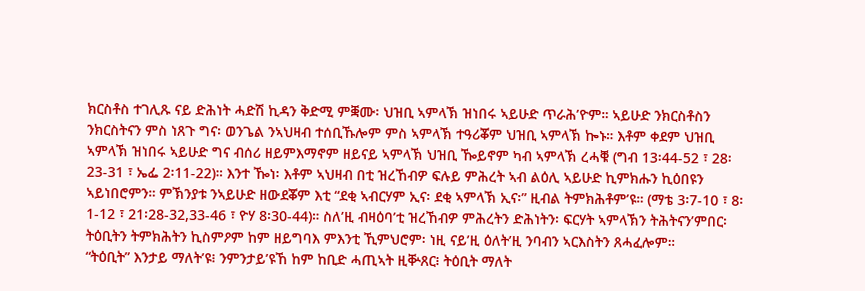ክርስቶስ ተገሊጹ ናይ ድሕነት ሓድሽ ኪዳን ቅድሚ ምቛሙ፡ ህዝቢ ኣምላኽ ዝነበሩ ኣይሁድ ጥራሕ’ዮም። ኣይሁድ ንክርስቶስን ንክርስትናን ምስ ነጸጉ ግና፡ ወንጌል ንኣህዛብ ተሰቢኹሎም ምስ ኣምላኽ ተዓሪቖም ህዝቢ ኣምላኽ ኰኑ። እቶም ቀደም ህዝቢ ኣምላኽ ዝነበሩ ኣይሁድ ግና ብሰሪ ዘይምእማኖም ዘይናይ ኣምላኽ ህዝቢ ዀይኖም ካብ ኣምላኽ ረሓቑ (ግብ 13፡44-52 ፣ 28፡23-31 ፣ ኤፌ 2፡11-22)። እንተ ዀነ፡ እቶም ኣህዛብ በቲ ዝረኸብዎ ፍሉይ ምሕረት ኣብ ልዕሊ ኣይሁድ ኪምክሑን ኪዕበዩን ኣይነበሮምን። ምኽንያቱ ንኣይሁድ ዘውደቖም እቲ “ደቂ ኣብርሃም ኢና፡ ደቂ ኣምላኽ ኢና፡” ዚብል ትምክሕቶም’ዩ። (ማቴ 3፡7-10 ፣ 8፡1-12 ፣ 21፡28-32,33-46 ፣ ዮሃ 8፡30-44)። ስለ’ዚ ብዛዕባ’ቲ ዝረኸብዎ ምሕረትን ድሕነትን፡ ፍርሃት ኣምላኽን ትሕትናን’ምበር፡ ትዕቢትን ትምክሕትን ኪስምዖም ከም ዘይግባእ ምእንቲ ኺምህሮም፡ ነዚ ናይ’ዚ ዕለት’ዚ ንባብን ኣርእስትን ጸሓፈሎም።
“ትዕቢት” እንታይ ማለት’ዩ፧ ንምንታይ’ዩኸ ከም ከቢድ ሓጢኣት ዚቝጸር፧ ትዕቢት ማለት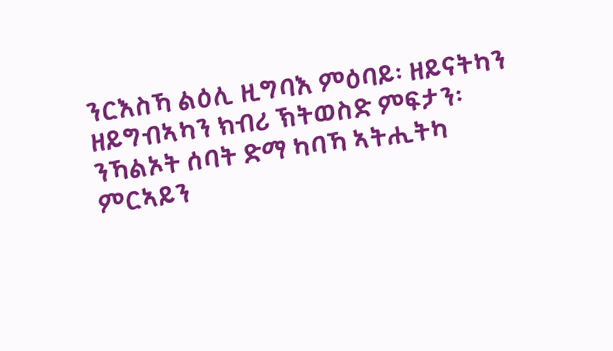ንርእስኻ ልዕሊ ዚግባእ ምዕባይ፡ ዘይናትካን ዘይግብኣካን ክብሪ ኽትወስድ ምፍታን፡ ንኻልኦት ሰባት ድማ ካባኻ ኣትሒትካ ምርኣይን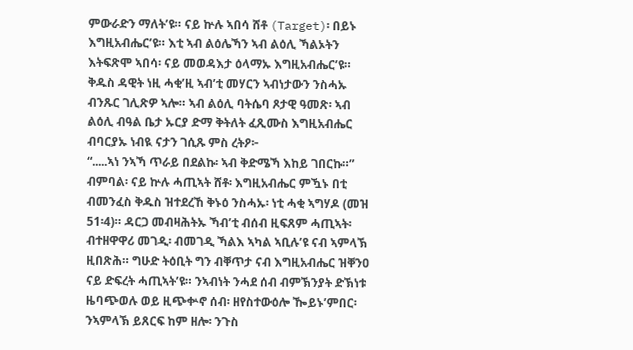ምውራድን ማለት’ዩ። ናይ ኵሉ ኣበሳ ሸቶ (Target)፡ በይኑ እግዚአብሔር’ዩ። እቲ ኣብ ልዕሌኻን ኣብ ልዕሊ ኻልኦትን እትፍጽሞ ኣበሳ፡ ናይ መወዳእታ ዕላማኡ እግዚአብሔር’ዩ። ቅዱስ ዳዊት ነዚ ሓቂ’ዚ ኣብ’ቲ መሃርን ኣብነታውን ንስሓኡ ብንጹር ገሊጽዎ ኣሎ። ኣብ ልዕሊ ባትሴባ ጾታዊ ዓመጽ፡ ኣብ ልዕሊ ብዓል ቤታ ኡርያ ድማ ቅትለት ፈጺሙስ እግዚአብሔር ብባርያኡ ነብዪ ናታን ገሲጹ ምስ ረትዖ፦
“.....ኣነ ንኣኻ ጥራይ በደልኩ፡ ኣብ ቅድሜኻ እከይ ገበርኩ።” ብምባል፡ ናይ ኵሉ ሓጢኣት ሸቶ፡ እግዚአብሔር ምዃኑ በቲ ብመንፈስ ቅዱስ ዝተደረኸ ቅኑዕ ንስሓኡ፡ ነቲ ሓቂ ኣግሃዶ (መዝ 51፡4)። ዳርጋ መብዛሕትኡ ኻብ’ቲ ብሰብ ዚፍጸም ሓጢኣት፡ ብተዘዋዋሪ መገዲ፡ ብመገዲ ኻልእ ኣካል ኣቢሉ’ዩ ናብ ኣምላኽ ዚበጽሕ። ግሁድ ትዕቢት ግን ብቐጥታ ናብ እግዚአብሔር ዝቐንዐ ናይ ድፍረት ሓጢኣት’ዩ። ንኣብነት ንሓደ ሰብ ብምኽንያት ድኽነቱ ዜባጭወሉ ወይ ዚጭቍኖ ሰብ፡ ዘየስተውዕሎ ዀይኑ’ምበር፡ ንኣምላኽ ይጸርፍ ከም ዘሎ፡ ንጉስ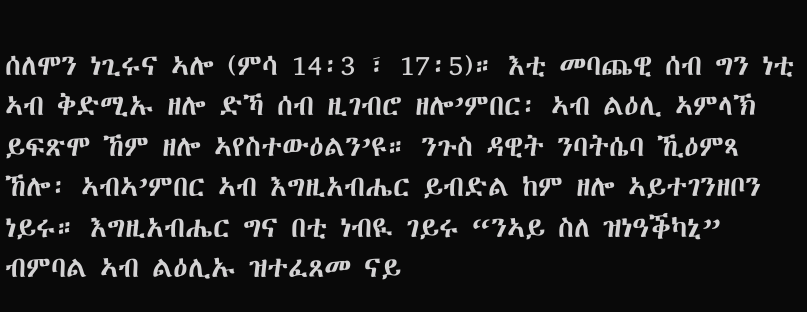ሰለሞን ነጊሩና ኣሎ (ምሳ 14፡3 ፣ 17፡5)። እቲ መባጨዊ ሰብ ግን ነቲ ኣብ ቅድሚኡ ዘሎ ድኻ ሰብ ዚገብሮ ዘሎ’ምበር፡ ኣብ ልዕሊ ኣምላኽ ይፍጽሞ ኸም ዘሎ ኣየስተውዕልን’ዩ። ንጉስ ዳዊት ንባትሴባ ኺዕምጻ ኸሎ፡ ኣብኣ’ምበር ኣብ እግዚአብሔር ይብድል ከም ዘሎ ኣይተገንዘቦን ነይሩ። እግዚአብሔር ግና በቲ ነብዪ ገይሩ “ንኣይ ስለ ዝነዓቕካኒ” ብምባል ኣብ ልዕሊኡ ዝተፈጸመ ናይ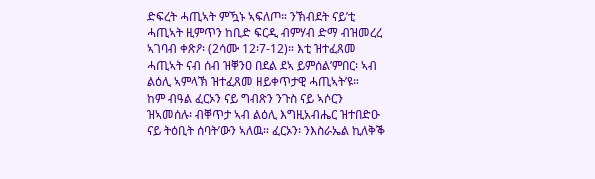ድፍረት ሓጢኣት ምዃኑ ኣፍለጦ። ንኽብደት ናይ’ቲ ሓጢኣት ዚምጥን ከቢድ ፍርዲ ብምሃብ ድማ ብዝመረረ ኣገባብ ቀጽዖ፡ (2ሳሙ 12፡7-12)። እቲ ዝተፈጸመ ሓጢኣት ናብ ሰብ ዝቐንዐ በደል ደኣ ይምሰል’ምበር፡ ኣብ ልዕሊ ኣምላኽ ዝተፈጸመ ዘይቀጥታዊ ሓጢኣት’ዩ።
ከም ብዓል ፈርኦን ናይ ግብጽን ንጉስ ናይ ኣሶርን ዝኣመሰሉ፡ ብቐጥታ ኣብ ልዕሊ እግዚአብሔር ዝተበድዑ ናይ ትዕቢት ሰባት’ውን ኣለዉ። ፈርኦን፡ ንእስራኤል ኪለቅቕ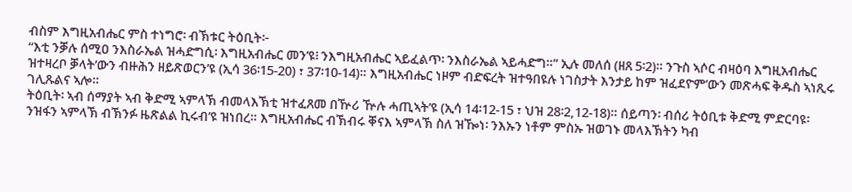ብስም እግዚአብሔር ምስ ተነግሮ፡ ብኽቱር ትዕቢት፦
“እቲ ንቓሉ ሰሚዐ ንእስራኤል ዝሓድግሲ፡ እግዚአብሔር መን’ዩ፧ ንእግዚአብሔር ኣይፈልጥ፡ ንእስራኤል ኣይሓድግ።” ኢሉ መለሰ (ዘጸ 5፡2)። ንጉስ ኣሶር ብዛዕባ እግዚአብሔር ዝተዛረቦ ቓላት’ውን ብዙሕን ዘይጽወርን’ዩ (ኢሳ 36፡15-20) ፣ 37፡10-14)። እግዚአብሔር ነዞም ብድፍረት ዝተዓበዩሉ ነገስታት እንታይ ከም ዝፈደዮም’ውን መጽሓፍ ቅዱስ ኣነጺሩ ገሊጹልና ኣሎ።
ትዕቢት፡ ኣብ ሰማያት ኣብ ቅድሚ ኣምላኽ ብመላእኽቲ ዝተፈጸመ በዅሪ ዅሉ ሓጢኣት’ዩ (ኢሳ 14፡12-15 ፣ ህዝ 28፡2,12-18)። ሰይጣን፡ ብሰሪ ትዕቢቱ ቅድሚ ምድርባዩ፡ ንዝፋን ኣምላኽ ብኽንፉ ዜጽልል ኪሩብ’ዩ ዝነበረ። እግዚአብሔር ብኽብሩ ቐናእ ኣምላኽ ስለ ዝዀነ፡ ንእኡን ነቶም ምስኡ ዝወገኑ መላእኽትን ካብ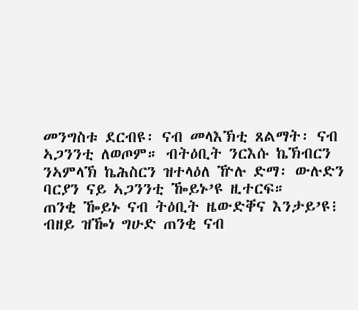መንግስቱ ደርብዩ፡ ናብ መላእኽቲ ጸልማት፡ ናብ ኣጋንንቲ ለወጦም። ብትዕቢት ንርእሱ ኬኽብርን ንኣምላኽ ኬሕስርን ዝተላዕለ ዅሉ ድማ፡ ውሉድን ባርያን ናይ ኣጋንንቲ ዀይኑ’ዩ ዚተርፍ።
ጠንቂ ዀይኑ ናብ ትዕቢት ዜውድቐና እንታይ’ዩ፧ ብዘይ ዝዀነ ግሁድ ጠንቂ ናብ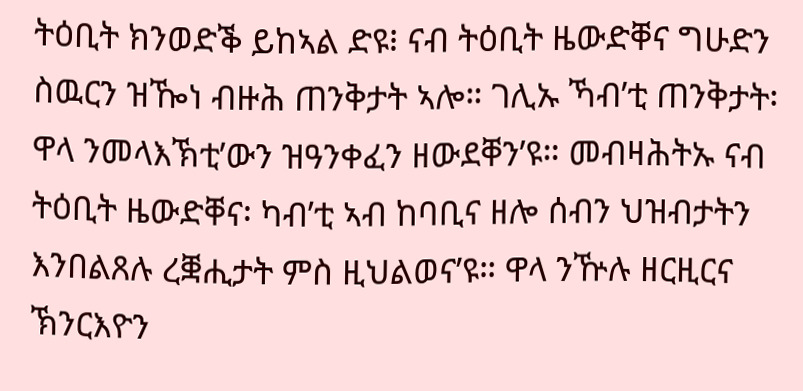ትዕቢት ክንወድቕ ይከኣል ድዩ፧ ናብ ትዕቢት ዜውድቐና ግሁድን ስዉርን ዝዀነ ብዙሕ ጠንቅታት ኣሎ። ገሊኡ ኻብ’ቲ ጠንቅታት፡ ዋላ ንመላእኽቲ’ውን ዝዓንቀፈን ዘውደቐን’ዩ። መብዛሕትኡ ናብ ትዕቢት ዜውድቐና፡ ካብ’ቲ ኣብ ከባቢና ዘሎ ሰብን ህዝብታትን እንበልጸሉ ረቛሒታት ምስ ዚህልወና’ዩ። ዋላ ንዅሉ ዘርዚርና ኽንርእዮን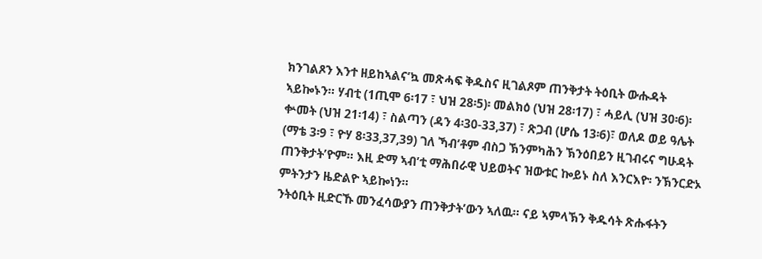ክንገልጾን እንተ ዘይከኣልና’ኳ መጽሓፍ ቅዱስና ዚገልጾም ጠንቅታት ትዕቢት ውሑዳት ኣይኰኑን። ሃብቲ (1ጢሞ 6፡17 ፣ ህዝ 28፡5)፡ መልክዕ (ህዝ 28፡17) ፣ ሓይሊ (ህዝ 30፡6)፡ ቍመት (ህዝ 21፡14) ፣ ስልጣን (ዳን 4፡30-33,37) ፣ ጽጋብ (ሆሴ 13፡6)፣ ወለዶ ወይ ዓሌት (ማቴ 3፡9 ፣ ዮሃ 8፡33,37,39) ገለ ኻብ’ቶም ብስጋ ኽንምካሕን ኽንዕበይን ዚገብሩና ግሁዳት ጠንቅታት’ዮም። እዚ ድማ ኣብ’ቲ ማሕበራዊ ህይወትና ዝውቱር ኰይኑ ስለ እንርእዮ፡ ንኽንርድኦ ምትንታን ዜድልዮ ኣይኰነን።
ንትዕቢት ዚድርኹ መንፈሳውያን ጠንቅታት’ውን ኣለዉ። ናይ ኣምላኽን ቅዱሳት ጽሑፋትን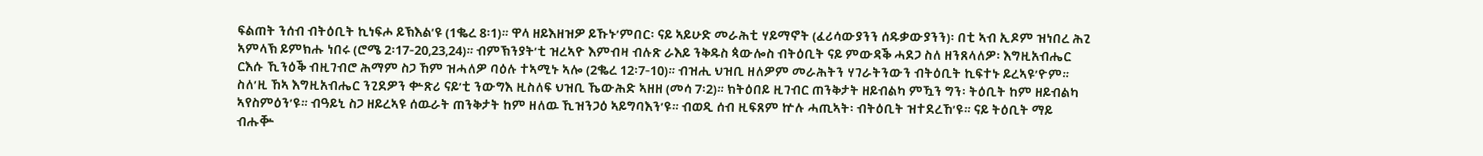ፍልጠት ንሰብ ብትዕቢት ኪነፍሖ ይኽእል’ዩ (1ቈረ 8፡1)። ዋላ ዘይእዘዝዎ ይኹኑ’ምበር፡ ናይ ኣይሁድ መራሕቲ ሃይማኖት (ፈሪሳውያንን ሰዱቃውያንን)፡ በቲ ኣብ ኢዶም ዝነበረ ሕጊ ኣምላኽ ይምክሑ ነበሩ (ሮሜ 2፡17-20,23,24)። ብምኽንያት’ቲ ዝረኣዮ እምብዛ ብሉጽ ራእይ ንቅዱስ ጳውሎስ ብትዕቢት ናይ ምውዳቕ ሓደጋ ስለ ዘንጸላለዎ፡ እግዚአብሔር ርእሱ ኺንዕቕ ብዚገብሮ ሕማም ስጋ ኸም ዝሓለዎ ባዕሉ ተኣሚኑ ኣሎ (2ቈረ 12፡7-10)። ብዝሒ ህዝቢ ዘለዎም መራሕትን ሃገራትንውን ብትዕቢት ኪፍተኑ ይረኣዩ’ዮም። ስለ’ዚ ኸኣ እግዚአብሔር ንጊደዎን ቍጽሪ ናይ’ቲ ንውግእ ዚስለፍ ህዝቢ ኼውሕድ ኣዘዘ (መሳ 7፡2)። ክትዕበይ ዚገብር ጠንቅታት ዘይብልካ ምዃን ግን፡ ትዕቢት ከም ዘይብልካ ኣየስምዕን’ዩ። ብዓይኒ ስጋ ዘይረኣዩ ሰዉራት ጠንቅታት ከም ዘለዉ ኺዝንጋዕ ኣይግባእን’ዩ። ብወዲ ሰብ ዚፍጸም ኵሉ ሓጢኣት፡ ብትዕቢት ዝተደረኸ’ዩ። ናይ ትዕቢት ማይ ብሑቝ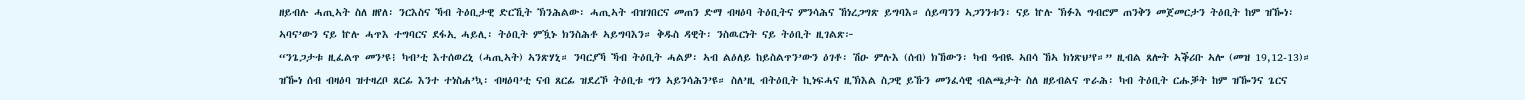ዘይብሉ ሓጢኣት ስለ ዘየለ፡ ንርእስና ኻብ ትዕቢታዊ ድርኺት ኽንሕልው፡ ሓጢኣት ብዝገበርና መጠን ድማ ብዛዕባ ትዕቢትና ምንሳሕና ኸነረጋግጽ ይግባእ። ሰይጣንን ኣጋንንቱን፡ ናይ ኵሉ ኽፉእ ግብሮም ጠንቅን መጀመርታን ትዕቢት ከም ዝዀነ፡ ኣባና’ውን ናይ ኵሉ ሓጥእ ተግባርና ደፋኢ ሓይሊ፡ ትዕቢት ምዃኑ ክንስሕቶ ኣይግባእን። ቅዱስ ዳዊት፡ ንስዉርነት ናይ ትዕቢት ዚገልጽ፦
“ንጌጋታቱ ዚፈልጥ መን’ዩ፧ ካብ’ቲ እተሰወረኒ (ሓጢኣት) ኣንጽሃኒ። ንባርያኻ ኻብ ትዕቢት ሓልዎ፡ ኣብ ልዕለይ ከይስልጥን’ውን ዕገቶ፡ ሽዑ ምሉእ (ሰብ) ክኸውን፡ ካብ ዓብዪ ኣበሳ ኸኣ ክነጽህ’የ።” ዚብል ጸሎት ኣቕሪቡ ኣሎ (መዝ 19,12-13)። ዝዀነ ሰብ ብዛዕባ ዝተዛረቦ ጸርፊ እንተ ተነስሐ’ኳ፡ ብዛዕባ’ቲ ናብ ጸርፊ ዝደረኾ ትዕቢቱ ግን ኣይንሳሕን’ዩ። ስለ’ዚ ብትዕቢት ኪነፍሓና ዚኽእል ስጋዊ ይኹን መንፈሳዊ ብልጫታት ስለ ዘይብልና ጥራሕ፡ ካብ ትዕቢት ርሑቓት ከም ዝዀንና ጌርና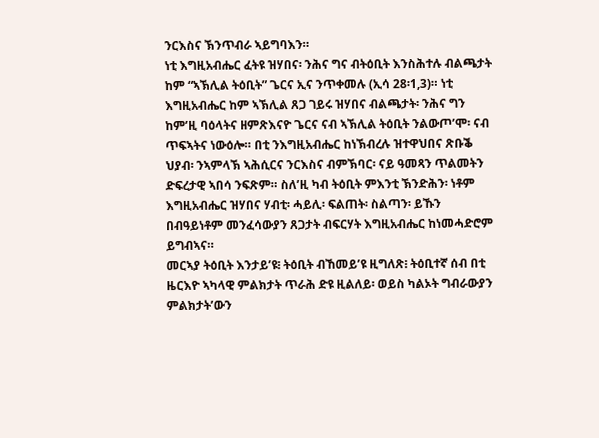ንርእስና ኽንጥብራ ኣይግባእን።
ነቲ እግዚአብሔር ፈትዩ ዝሃበና፡ ንሕና ግና ብትዕቢት እንስሕተሉ ብልጫታት ከም “ኣኽሊል ትዕቢት” ጌርና ኢና ንጥቀመሉ (ኢሳ 28፡1,3)። ነቲ እግዚአብሔር ከም ኣኽሊል ጸጋ ገይሩ ዝሃበና ብልጫታት፡ ንሕና ግን ከም’ዚ ባዕላትና ዘምጽእናዮ ጌርና ናብ ኣኽሊል ትዕቢት ንልውጦ’ሞ፡ ናብ ጥፍኣትና ነውዕሎ። በቲ ንእግዚአብሔር ከነኽብረሉ ዝተዋህበና ጽቡቕ ህያብ፡ ንኣምላኽ ኣሕሲርና ንርእስና ብምኽባር፡ ናይ ዓመጻን ጥልመትን ድፍረታዊ ኣበሳ ንፍጽም። ስለ’ዚ ካብ ትዕቢት ምእንቲ ኽንድሕን፡ ነቶም እግዚአብሔር ዝሃበና ሃብቲ፡ ሓይሊ፡ ፍልጠት፡ ስልጣን፡ ይኹን በብዓይነቶም መንፈሳውያን ጸጋታት ብፍርሃት እግዚአብሔር ከነመሓድሮም ይግብኣና።
መርኣያ ትዕቢት እንታይ’ዩ፧ ትዕቢት ብኸመይ’ዩ ዚግለጽ፧ ትዕቢተኛ ሰብ በቲ ዜርእዮ ኣካላዊ ምልክታት ጥራሕ ድዩ ዚልለይ፡ ወይስ ካልኦት ግብራውያን ምልክታት’ውን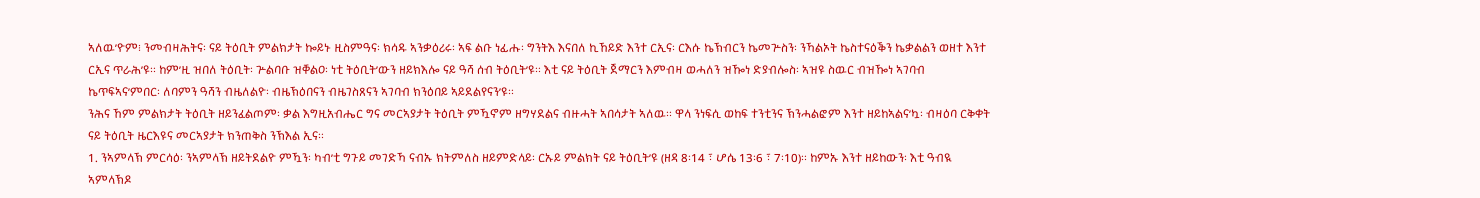ኣለዉ’ዮም፧ ንመብዛሕትና፡ ናይ ትዕቢት ምልክታት ኰይኑ ዚስምዓና፡ ክሳዱ ኣንቃዕሪሩ፡ ኣፍ ልቡ ነፊሑ፡ ግንትእ እናበለ ኪኸይድ እንተ ርኢና፡ ርእሱ ኬኽብርን ኬመጕስን፡ ንኻልኦት ኬስተናዕቕን ኬቃልልን ወዘተ እንተ ርኢና ጥራሕ’ዩ። ከም’ዚ ዝበለ ትዕቢት፡ ጕልባቡ ዝቐልዐ፡ ነቲ ትዕቢት’ውን ዘይክእሎ ናይ ዓሻ ሰብ ትዕቢት’ዩ። እቲ ናይ ትዕቢት ጀማርን እምብዛ ወሓለን ዝዀነ ድያብሎስ፡ ኣዝዩ ስዉር ብዝዀነ ኣገባብ ኬጥፍኣና’ምበር፡ ለባምን ዓሻን ብዜለልዮ፡ ብዜኽዕበናን ብዜገስጸናን ኣገባብ ክንዕበይ ኣይደልየናን’ዩ።
ንሕና ኸም ምልክታት ትዕቢት ዘይንፈልጦም፡ ቃል እግዚአብሔር ግና መርኣያታት ትዕቢት ምዃኖም ዘግሃደልና ብዙሓት ኣበሳታት ኣለዉ። ዋላ ንነፍሲ ወከፍ ተንቲንና ኽንሓልፎም እንተ ዘይከኣልና’ኳ፡ ብዛዕባ ርቅቀት ናይ ትዕቢት ዜርእዩና መርኣያታት ክንጠቅስ ንኽእል ኢና።
1. ንኣምላኽ ምርሳዕ፡ ንኣምላኽ ዘይትደልዮ ምዃን፡ ካብ’ቲ ግጉይ መገድኻ ናብኡ ክትምለስ ዘይምድላይ፡ ርኡይ ምልክት ናይ ትዕቢት’ዩ (ዘዳ 8፡14 ፣ ሆሴ 13፡6 ፣ 7፡10)። ከምኡ እንተ ዘይከውን፡ እቲ ዓብዪ ኣምላኽዶ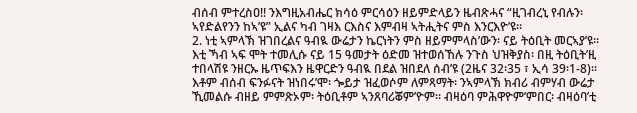ብሰብ ምተረስዐ!! ንእግዚአብሔር ክሳዕ ምርሳዕን ዘይምድላይን ዜብጽሓና “ዚገብረኒ የብሉን፡ ኣየድልየንን ከኣ’ዩ” ኢልና ካብ ገዛእ ርእስና እምብዛ ኣትሒትና ምስ እንርእዮ’ዩ።
2. ነቲ ኣምላኽ ዝገበረልና ዓብዪ ውሬታን ኬርነትን ምስ ዘይምምላስ’ውን፡ ናይ ትዕቢት መርኣያ’ዩ። እቲ ኻብ ኣፍ ሞት ተመሊሱ ናይ 15 ዓመታት ዕድመ ዝተወሰኸሉ ንጉስ ህዝቅያስ፡ በዚ ትዕቢት’ዚ ተበላሽዩ ንዘርኡ ዜጥፍእን ዜዋርድን ዓብዪ በደል ዝበደለ ሰብ’ዩ (2ዜና 32፡35 ፣ ኢሳ 39፡1-8)። እቶም ብሰብ ፍንፉናት ዝነበሩ’ሞ፡ ጐይታ ዝፈወሶም ለምጻማት፡ ንኣምላኽ ክብሪ ብምሃብ ውሬታ ኺመልሱ ብዘይ ምምጽኦም፡ ትዕቢቶም ኣንጸባሪቖም’ዮም። ብዛዕባ ምሕዋዮም’ምበር፡ ብዛዕባ’ቲ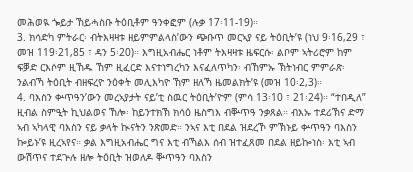መሕወዪ ጐይታ ኸይሓስቡ ትዕቢቶም ዓንቀፎም (ሉቃ 17፡11-19)።
3. ክሳድካ ምትራር፡ ብትእዛዛቱ ዘይምምልላስ’ውን ጭቡጥ መርኣያ ናይ ትዕቢት’ዩ (ነህ 9፡16,29 ፣ መዝ 119፡21,85 ፣ ዳን 5፡20)። እግዚአብሔር ነቶም ትእዛዛቱ ዜፍርሱ፡ ልቦም ኣትሪሮም ከም ፍቓድ ርእሶም ዚኸዱ ኸም ዚፈርድ እናተነግረካን እናፈለጥካን፡ ብኸምኡ ኽትነብር ምምራጽ፡ ንልብኻ ትዕቢት ብዘፍረዮ ንዕቀት መሊእካዮ ኸም ዘለኻ ዜመልክት’ዩ (መዝ 10፡2,3)።
4. ባእስን ቍጥዓን’ውን መረኣያታት ናይ’ቲ ስዉር ትዕቢት’ዮም (ምሳ 13፡10 ፣ 21፡24)። “ተበዲለ” ዚብል ስምዒት ኪህልወና ኸሎ፡ ከይንተክኽ ክሳዕ ዜስግእ ብቝጥዓ ንቃጸል። ብእኡ ተደሪኽና ድማ ኣብ ኣካላዊ ባእስን ናይ ቃላት ኲናትን ንጽመድ። ንኣና እቲ በደል ዝደረኾ ምኽኑይ ቍጥዓን ባእስን ኰይኑ’ዩ ዚረኣየና። ቃል እግዚአብሔር ግና እቲ ብኻልእ ሰብ ዝተፈጸመ በደል ዘይኰነስ፡ እቲ ኣብ ውሽጥና ተደጕሉ ዘሎ ትዕቢት ዝወለዶ ቝጥዓን ባእስን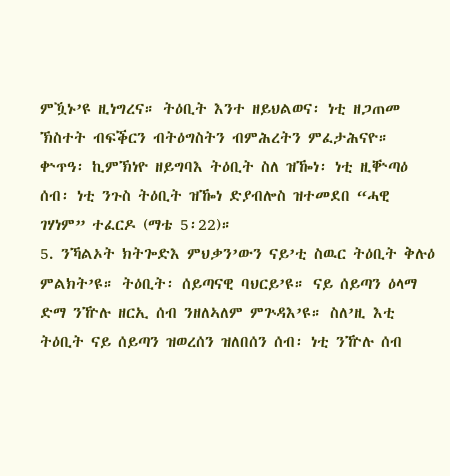ምዃኑ’ዩ ዚነግረና። ትዕቢት እንተ ዘይህልወና፡ ነቲ ዘጋጠመ ኽስተት ብፍቕርን ብትዕግስትን ብምሕረትን ምፈታሕናዮ። ቍጥዓ፡ ኪምኽነዮ ዘይግባእ ትዕቢት ስለ ዝዀነ፡ ነቲ ዚቝጣዕ ሰብ፡ ነቲ ንጉስ ትዕቢት ዝዀነ ድያብሎስ ዝተመደበ “ሓዊ ገሃነም” ተፈርዶ (ማቴ 5፡22)።
5. ንኻልኦት ክትጐድእ ምህቃን’ውን ናይ’ቲ ስዉር ትዕቢት ቅሉዕ ምልክት’ዩ። ትዕቢት፡ ሰይጣናዊ ባህርይ’ዩ። ናይ ሰይጣን ዕላማ ድማ ንዅሉ ዘርኢ ሰብ ንዘለኣለም ምጕዳእ’ዩ። ስለ’ዚ እቲ ትዕቢት ናይ ሰይጣን ዝወረሰን ዝለበሰን ሰብ፡ ነቲ ንዅሉ ሰብ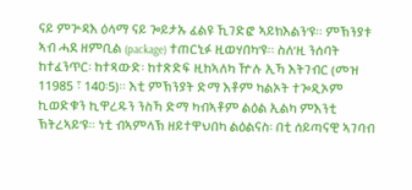ናይ ምጕዳእ ዕላማ ናይ ጐይታኡ ፈልዩ ኺገድፎ ኣይክእልን’ዩ። ምኽንያቱ ኣብ ሓደ ዘምቢል (package) ተጠርኒፉ ዚወሃበካ’ዩ። ስለ’ዚ ንሰባት ከተፈንጥር፡ ከተጻውድ፡ ከተጽድፍ ዚከኣለካ ዅሉ ኢኻ እትገብር (መዝ 11985 ፣ 140፡5)። እቲ ምኽንያት ድማ እቶም ካልኦት ተጐዲኦም ኪወድቁን ኪዋረዱን ንስኻ ድማ ካብኣቶም ልዕል ኢልካ ምእንቲ ኽትረኣይ’ዩ። ነቲ ብኣምላኽ ዘይተዋህበካ ልዕልናስ፡ በቲ ሰይጣናዊ ኣገባብ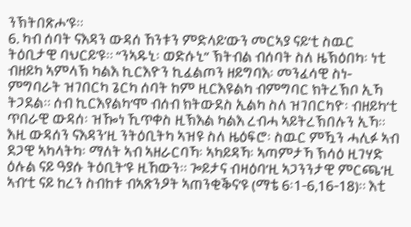ንኽትበጽሖ’ዩ።
6. ካብ ሰባት ናእዳን ውዳሰ ኸንቱን ምድላይ’ውን መርኣያ ናይ’ቲ ስዉር ትዕቢታዊ ባህርይ’ዩ። “ንኣዱኒ፡ ወድሱኒ” ኽትብል ብሰባት ስለ ዜኽዕበካ፡ ነቲ ብዘይካ ኣምላኽ ካልእ ኪርእዮን ኪፈልጦን ዘይግባእ፡ መንፈሳዊ ስነ-ምግባራት ዝገበርካ ጌርካ ሰባት ከም ዚርእዩልካ ብምግባር ክትረኽቦ ኢኻ ትጋደል። ሰብ ኪርእየልካ’ሞ ብሰብ ክትውደስ ኢልካ ስለ ዝገበርካዮ፡ ብዘይካ’ቲ ጥበራዊ ውዳሰ፡ ዝዀነ ኺጥቀስ ዚኽእል ካልእ ረብሓ ኣይትረኽበሉን ኢኻ። እዚ ውዳሰን ናእዳን’ዚ ንትዕቢትካ ኣዝዩ ስለ ዜዕፍሮ፡ ስዉር ምዃን ሓሊፉ ኣብ ደጋዊ ኣካላትካ፡ ማለት ኣብ ኣዘራርባኻ፡ ኣካይዳኻ፡ ኣጣምታኻ ኽሳዕ ዚገሃድ ዕሉል ናይ ዓያሱ ትዕቢት’ዩ ዚኸውን። ጐይታና ብዛዕባ’ዚ ኣጋንንታዊ ምርጫ’ዚ ኣብ’ቲ ናይ ከረን ስብከቱ ብኣጽንዖት ኣጠንቂቕና’ዩ (ማቴ 6፡1-6,16-18)። እቲ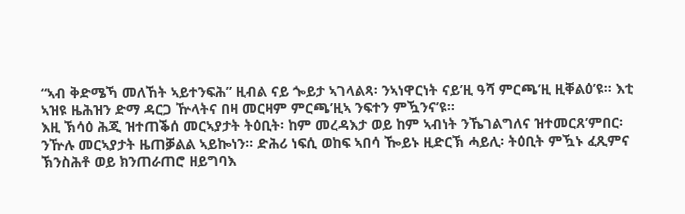“ኣብ ቅድሜኻ መለኸት ኣይተንፍሕ” ዚብል ናይ ጐይታ ኣገላልጻ፡ ንኣነዋርነት ናይ’ዚ ዓሻ ምርጫ’ዚ ዚቐልዕ’ዩ። እቲ ኣዝዩ ዜሕዝን ድማ ዳርጋ ዅላትና በዛ መርዛም ምርጫ’ዚኣ ንፍተን ምዃንና’ዩ።
እዚ ኽሳዕ ሕጂ ዝተጠቕሰ መርኣያታት ትዕቢት፡ ከም መረዳእታ ወይ ከም ኣብነት ንኼገልግለና ዝተመርጸ’ምበር፡ ንዅሉ መርኣያታት ዜጠቓልል ኣይኰነን። ድሕሪ ነፍሲ ወከፍ ኣበሳ ዀይኑ ዚድርኽ ሓይሊ፡ ትዕቢት ምዃኑ ፈጺምና ኽንስሕቶ ወይ ክንጠራጠሮ ዘይግባእ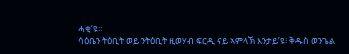ሓቂ’ዩ።
ሳዕቤን ትዕቢት ወይ ንትዕቢት ዚወሃብ ፍርዲ ናይ ኣምላኽ እንታይ’ዩ፧ ቅዱስ ወንጌል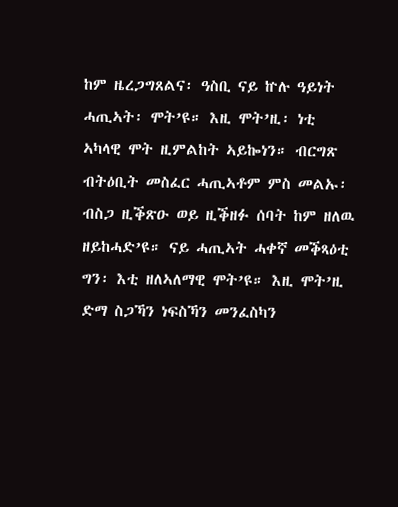ከም ዜረጋግጸልና፡ ዓስቢ ናይ ኵሉ ዓይነት ሓጢኣት፡ ሞት’ዩ። እዚ ሞት’ዚ፡ ነቲ ኣካላዊ ሞት ዚምልከት ኣይኰነን። ብርግጽ ብትዕቢት መስፈር ሓጢኣቶም ምስ መልኡ፡ ብስጋ ዚቕጽዑ ወይ ዚቕዘፉ ሰባት ከም ዘለዉ ዘይከሓድ’ዩ። ናይ ሓጢኣት ሓቀኛ መቕጻዕቲ ግን፡ እቲ ዘለኣለማዊ ሞት’ዩ። እዚ ሞት’ዚ ድማ ስጋኻን ነፍስኻን መንፈስካን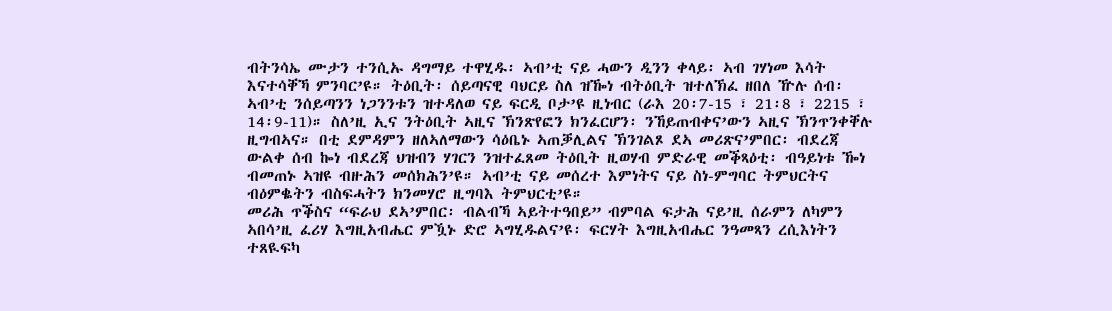ብትንሳኤ ሙታን ተንሲኡ ዳግማይ ተዋሂዱ፡ ኣብ’ቲ ናይ ሓውን ዲንን ቀላይ፡ ኣብ ገሃነመ እሳት እናተሳቐኻ ምንባር’ዩ። ትዕቢት፡ ሰይጣናዊ ባህርይ ስለ ዝዀነ ብትዕቢት ዝተለኽፈ ዘበለ ዅሉ ሰብ፡ ኣብ’ቲ ንሰይጣንን ነጋንንቱን ዝተዳለወ ናይ ፍርዲ ቦታ’ዩ ዚነብር (ራእ 20፡7-15 ፣ 21፡8 ፣ 2215 ፣ 14፡9-11)። ስለ’ዚ ኢና ንትዕቢት ኣዚና ኽንጽየፎን ክንፈርሆን፡ ንኸይጠብቀና’ውን ኣዚና ኽንጥንቀቐሉ ዚግብኣና። በቲ ደምዳምን ዘለኣለማውን ሳዕቤኑ ኣጠቓሊልና ኽንገልጾ ደኣ መሪጽና’ምበር፡ ብደረጃ ውልቀ ሰብ ኰነ ብደረጃ ህዝብን ሃገርን ንዝተፈጸመ ትዕቢት ዚወሃብ ምድራዊ መቕጻዕቲ፡ ብዓይነቱ ዀነ ብመጠኑ ኣዝዩ ብዙሕን መሰክሕን’ዩ። ኣብ’ቲ ናይ መሰረተ እምነትና ናይ ስነ-ምግባር ትምህርትና ብዕምቈትን ብስፍሓትን ክንመሃሮ ዚግባእ ትምህርቲ’ዩ።
መሪሕ ጥቕስና “ፍራህ ደኣ’ምበር፡ ብልብኻ ኣይትተዓበይ” ብምባል ፍታሕ ናይ’ዚ ሰራምን ለካምን ኣበሳ’ዚ ፈሪሃ እግዚአብሔር ምዃኑ ድሮ ኣግሂዱልና’ዩ፡ ፍርሃት እግዚአብሔር ንዓመጻን ረሲእነትን ተጸዪፍካ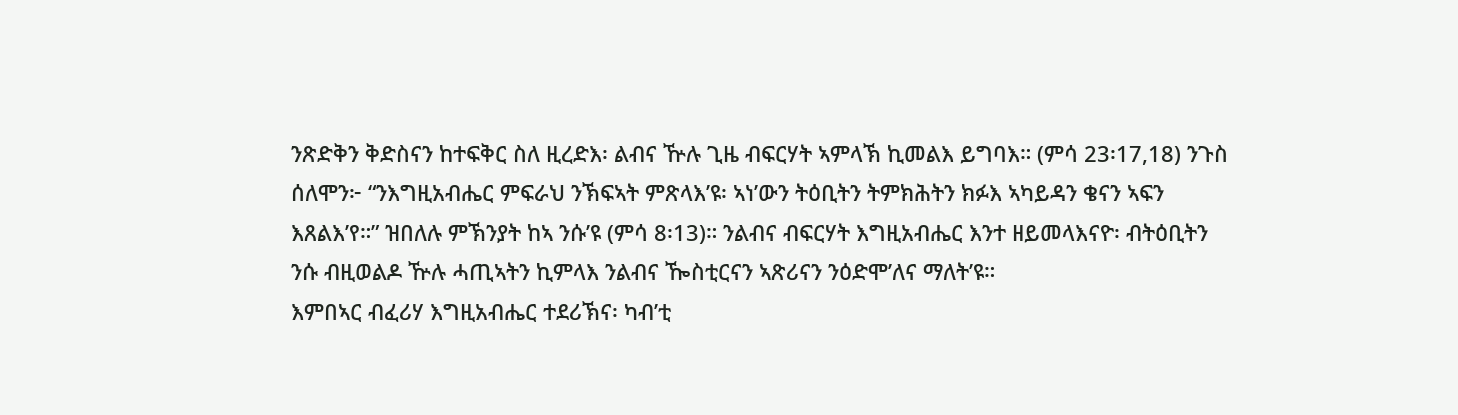ንጽድቅን ቅድስናን ከተፍቅር ስለ ዚረድእ፡ ልብና ዅሉ ጊዜ ብፍርሃት ኣምላኽ ኪመልእ ይግባእ። (ምሳ 23፡17,18) ንጉስ ሰለሞን፦ “ንእግዚአብሔር ምፍራህ ንኽፍኣት ምጽላእ’ዩ፡ ኣነ’ውን ትዕቢትን ትምክሕትን ክፉእ ኣካይዳን ቄናን ኣፍን እጸልእ’የ።” ዝበለሉ ምኽንያት ከኣ ንሱ’ዩ (ምሳ 8፡13)። ንልብና ብፍርሃት እግዚአብሔር እንተ ዘይመላእናዮ፡ ብትዕቢትን ንሱ ብዚወልዶ ዅሉ ሓጢኣትን ኪምላእ ንልብና ዀስቲርናን ኣጽሪናን ንዕድሞ’ለና ማለት’ዩ።
እምበኣር ብፈሪሃ እግዚአብሔር ተደሪኽና፡ ካብ’ቲ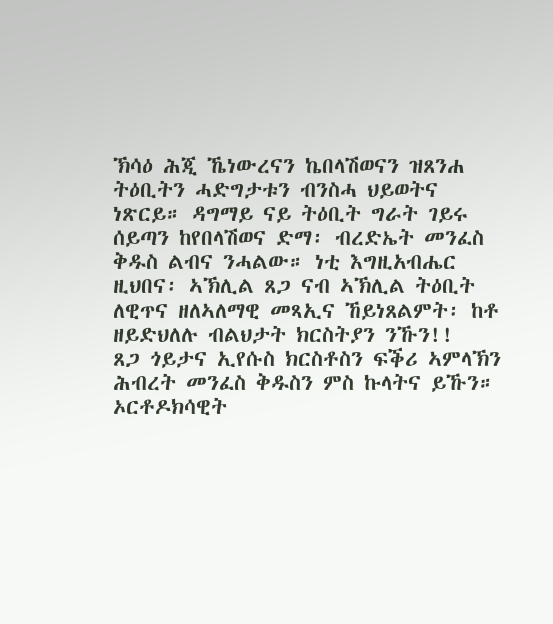ኽሳዕ ሕጂ ኼነውረናን ኬበላሽወናን ዝጸንሐ ትዕቢትን ሓድግታቱን ብንስሓ ህይወትና ነጽርይ። ዳግማይ ናይ ትዕቢት ግራት ገይሩ ሰይጣን ከየበላሽወና ድማ፡ ብረድኤት መንፈስ ቅዱስ ልብና ንሓልው። ነቲ እግዚአብሔር ዚህበና፡ ኣኽሊል ጸጋ ናብ ኣኽሊል ትዕቢት ለዊጥና ዘለኣለማዊ መጻኢና ኸይነጸልምት፡ ከቶ ዘይድህለሉ ብልህታት ክርስትያን ንኹን!!
ጸጋ ጎይታና ኢየሱስ ክርስቶስን ፍቕሪ ኣምላኽን ሕብረት መንፈስ ቅዱስን ምስ ኩላትና ይኹን።
ኦርቶዶክሳዊት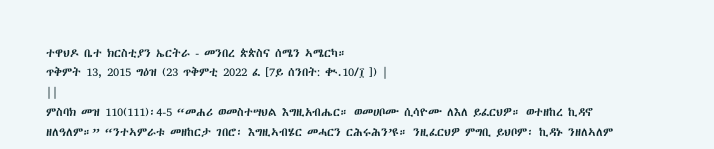ተዋህዶ ቤተ ክርስቲያን ኤርትራ - መንበረ ጵጵስና ሰሜን ኣሜርካ።
ጥቅምት 13, 2015 ግዕዝ (23 ጥቅምቲ 2022 ፈ [7ይ ሰንበት: ቊ.10/፲ ]) |
||
ምስባክ መዝ 110(111)፡4-5 “መሐሪ ወመስተሣህል እግዚአብሔር። ወመሀቦሙ ሲሳዮሙ ለእለ ይፈርህዎ። ወተዘከረ ኪዳኖ ዘለዓለም።” “ንተኣምራቱ መዘከርታ ገበሮ፡ እግዚኣብሄር መሓርን ርሕሩሕን’ዩ። ንዚፈርህዎ ምግቢ ይህቦም፡ ኪዳኑ ንዘለኣለም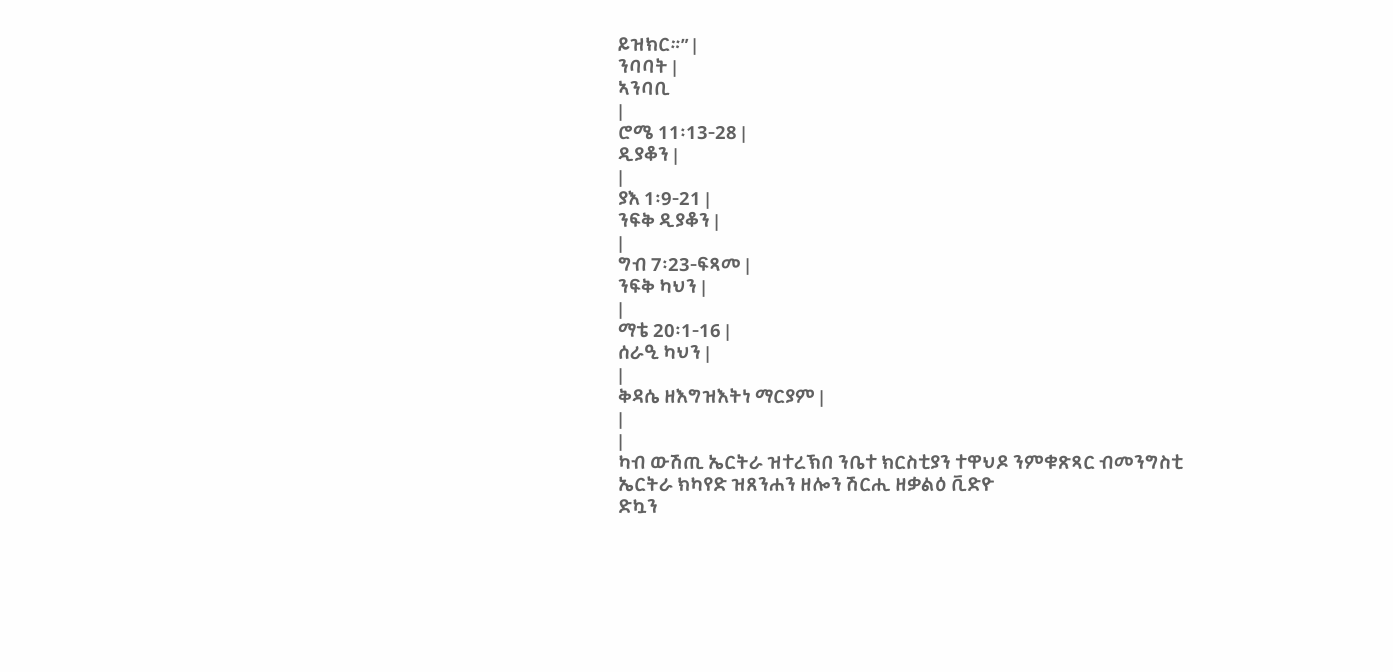ይዝክር።” |
ንባባት |
ኣንባቢ
|
ሮሜ 11፡13-28 |
ዲያቆን |
|
ያእ 1፡9-21 |
ንፍቅ ዲያቆን |
|
ግብ 7፡23-ፍጻመ |
ንፍቅ ካህን |
|
ማቴ 20፡1-16 |
ሰራዒ ካህን |
|
ቅዳሴ ዘእግዝእትነ ማርያም |
|
|
ካብ ውሽጢ ኤርትራ ዝተረኽበ ንቤተ ክርስቲያን ተዋህዶ ንምቁጽጻር ብመንግስቲ ኤርትራ ክካየድ ዝጸንሐን ዘሎን ሽርሒ ዘቃልዕ ቪድዮ
ድኳን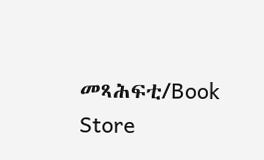መጻሕፍቲ/Book Store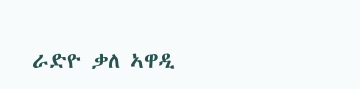ራድዮ ቃለ ኣዋዲ